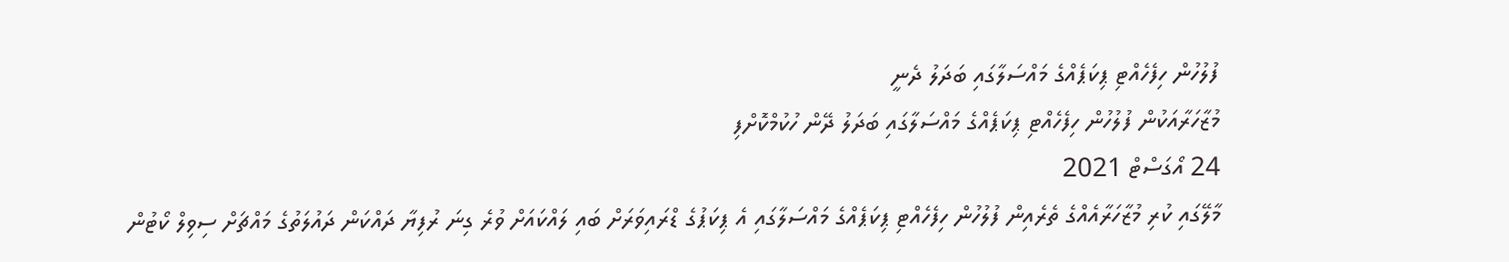ފުލުހުން ހިފެހެއްޓި ޕިކަޕެއްގެ މައްސަލާގައި ބަދަލު ދެނީ
މުޒާހަރާއަކުން ފުލުހުން ހިފެހެއްޓި ޕިކަޕެއްގެ މައްސަލާގައި ބަދަލު ދޭން ހުކުމްކޮށްފި
24 އޯގަސްޓް 2021
މާލޭގައި ކުރި މުޒާހަރާއެއްގެ ތެރެއިން ފުލުހުން ހިފެހެއްޓި ޕިކަޕެއްގެ މައްސަލާގައި އެ ޕިކަޕުގެ ޑްރައިވަރަށް ބައި ލައްކައަށް ވުރެ ގިނަ ރުފިޔާ ދައްކަން ދައުލަތުގެ މައްޗަށް ސިވިލް ކޯޓުން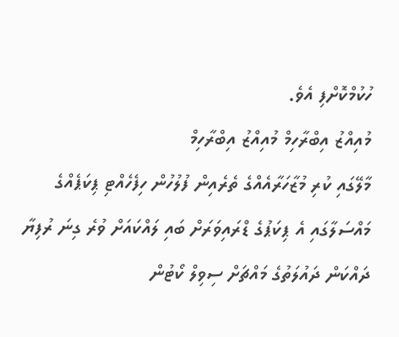ހުކުމްކޮށްފި އެވެ.
މުއިއްޒު އިބްރާހިމް މުއިއްޒު އިބްރާހިމް
މާލޭގައި ކުރި މުޒާހަރާއެއްގެ ތެރެއިން ފުލުހުން ހިފެހެއްޓި ޕިކަޕެއްގެ މައްސަލާގައި އެ ޕިކަޕުގެ ޑްރައިވަރަށް ބައި ލައްކައަށް ވުރެ ގިނަ ރުފިޔާ ދައްކަން ދައުލަތުގެ މައްޗަށް ސިވިލް ކޯޓުން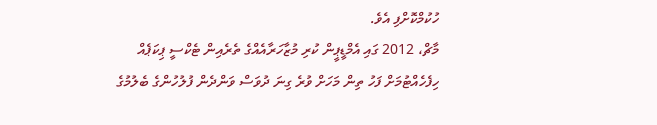ހުކުމްކޮށްފި އެވެ.
މާޗް، 2012 ގައި އެމްޑީޕީން ކުރި މުޒާހަރާއެއްގެ ތެރެއިން ޓެކްސީ ޕިކަޕެއް ހިފެހެއްޓުމަށް ފަހު ތިން މަހަށް ވުރެ ގިނަ ދުވަސް ވަންދެން ފުލުހުންގެ ބެލުމުގެ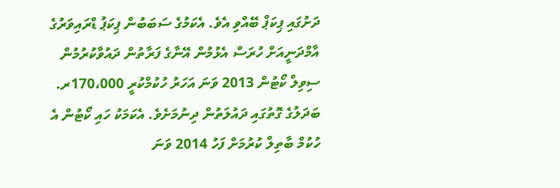ދަށުގައި ޕިކަޕް ބޭއްވި އެވެ. އެކަމުގެ ސަބަބުން ޕިކަޕު ޑްރައިވަރުގެ އާމްދަނީއަށް ހުރަސް އެޅުމުން އޭނާގެ ފަރާތުން ދައުވާކުރުމުން ސިވިލް ކޯޓުން 2013 ވަނަ އަހަރު ހުކުމްކުރީ 170،000ރ. ބަދަލުގެ ގޮތުގައި ދައުލަތުން ދިނުމަށެވެ. އެކަމަކު ހައި ކޯޓުން އެ ހުކުމް ބާތިލް ކުރުމަށް ފަހު 2014 ވަނަ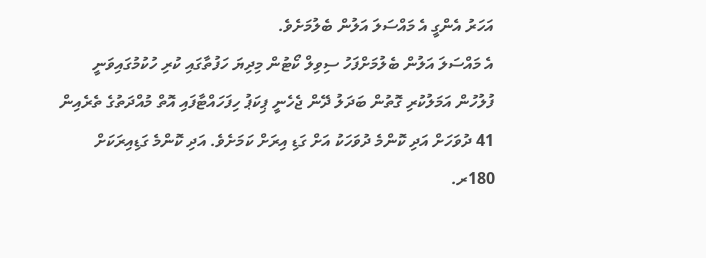އަހަރު އެންގީ އެ މައްސަލަ އަލުން ބެލުމަށެވެ.
އެ މައްސަލަ އަލުން ބެލުމަށްފަހު ސިވިލް ކޯޓުން މިދިޔަ ހަފުތާގައި ކުރި ހުކުމުގައިވަނީ ފުލުހުން އަމަލުކުރި ގޮތުން ބަދަލު ދޭން ޖެހެނީ ޕިކަޕު ހިފަހައްޓާފައި އޮތް މުއްދަތުގެ ތެރެއިން 41 ދުވަހަށް އަދި ކޮންމެ ދުވަހަކު އަށް ގަޑި އިރަށް ކަމަށެވެ. އަދި ކޮންމެ ގަޑިއިރަކަށް 180ރ.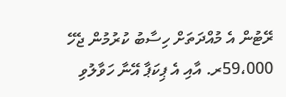ރޭޓުން އެ މުއްދަތަށް ހިސާބު ކުރުމުން ޖެހޭ 59،000ރ. އާއި އެ ޕިކަޕާ އޭނާ ހަވާލުވި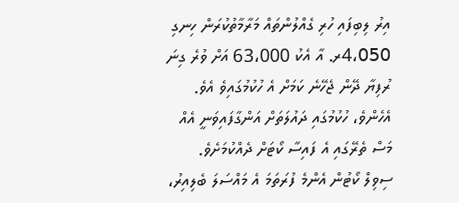އިރު ލިބިފައި ހުރި ގެއްލުންތައް މަރާމާތުކުރަން ހިނގި 4،050ރ. އާ އެކު 63،000 އަށް ވުރެ ގިނަ ރުފިޔާ ދޭން ޖެހޭނެ ކަމަށް އެ ހުކުމުގައިވެ އެވެ.
އެހެންވެ، ހުކުމުގައި ދައުލަތަށް އަންގާފައިވަނީ އެއް މަސް ތެރޭގައި އެ ފައިސާ ކޯޓަށް ދެއްކުމަށެވެ.
ސިވިލް ކޯޓުން އެންމެ ފުރަތަމަ އެ މައްސަލަ ބެލިއިރު،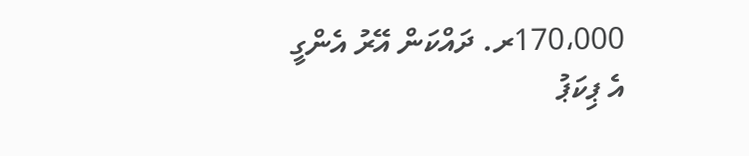170،000ރ. ދައްކަން އޭރު އެންގީ އެ ޕިކަޕު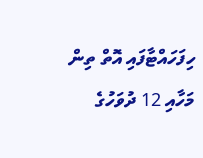ހިފަހައްޓާފައި އޮތް ތިން މަހާއި 12 ދުވަހުގެ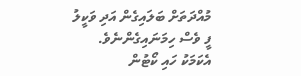މުއްދަތަށް ބަލައިގެން އަދި ވަކީލު ފީ ވެސް ހިމަނައިގެންނެވެ. އެކަމަކު ހައި ކޯޓުން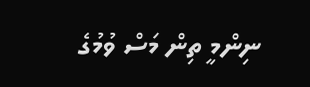ނިންމީ ތިން މަސް ވުމުގެ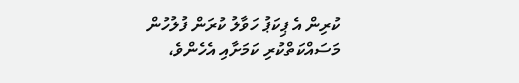ކުރިން އެ ޕިކަޕު ހަވާލު ކުރަން ފުލުހުން މަސައްކަތްކުރި ކަމަށާއި އެހެންވެ،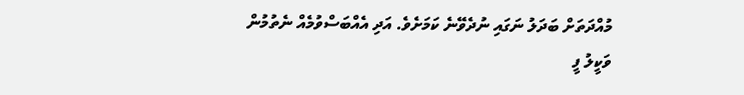މުއްދަތަށް ބަދަލު ނަގައި ނުދެވޭނެ ކަމަށެވެ. އަދި އެއްބަސްވުމެއް ނެތުމުން ވަކީލު ފީ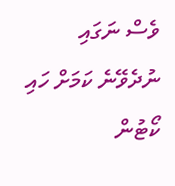ވެސް ނަގައި ނުދެވޭނެ ކަމަށް ހައި ކޯޓުން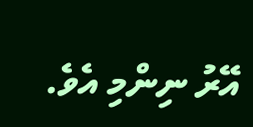އޭރު ނިންމި އެވެ.